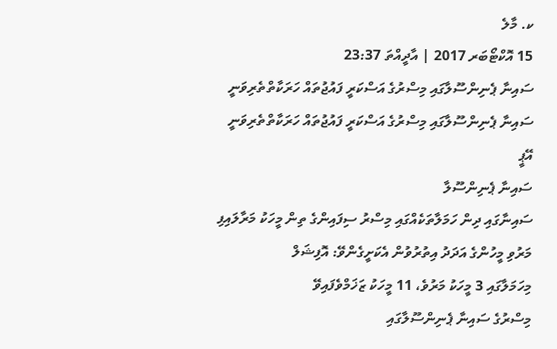ކ. މާލެ
15 އޮކްޓޯބަރ 2017 | އާދީއްތަ 23:37
ސައިނާ ޕެނިންސޫލާގައި މިސްރުގެ އަސްކަރީ ފައުޖުތައް ހަރަކާތްތެރިވަނީ
ސައިނާ ޕެނިންސޫލާގައި މިސްރުގެ އަސްކަރީ ފައުޖުތައް ހަރަކާތްތެރިވަނީ
އޭޕީ
ސައިނާ ޕެނިންސޫލާ
ސައިނާގައި ދިން ހަމަލާތަކެއްގައި މިސްރު ސިފައިންގެ ތިން މީހަކު މަރާލައިފި
މަރުވި މީހުންގެ އަދަދު އިތުރުވުން އެކަށީގެންވޭ: އޮފިޝަލް
މިހަމަލާގައި 3 މީހަކު މަރުވެ، 11 މީހަކު ޒަޚަމްވެފައިވޭ
މިސްރުގެ ސައިނާ ޕެނިންސޫލާގައި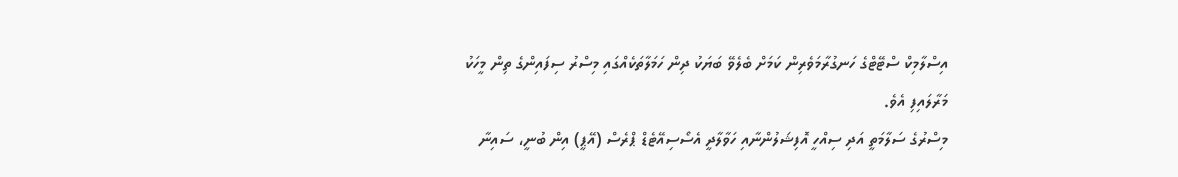އިސްލާމިކް ސްޓޭޓްގެ ހަނގުރާމަވެރިން ކަމަށް ބެލެވޭ ބަޔަކު ދިން ހަމަލާތަކެއްގައި މިސްރު ސިފައިންގެ ތިން މީހަކު މަރާލައިފި އެވެ.
މިސްރުގެ ސަލާމަތީ އަދި ސިއްހީ އޮފިޝަލުންނާއި ހަވާލާދީ އެސޯސިއޭޓެޑް ޕްރެސް (އޭޕީ) އިން ބުނީ، ސައިނާ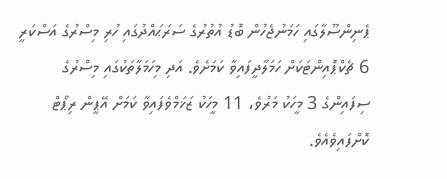ޕެނިންސޫލާގައި ހަމަނުޖެހުން ބޮޑު އުތުރުގެ ސަރަޙައްދުގައި ހުރި މިސްރުގެ އަސްކަރީ 6 ޗެކްޕޮއިންޓަކަށް ހަމަލާދީފައިވާ ކަމަށެވެ. އަދި މިހަމަލާތަކުގައި މިސްރުގެ ސިފައިންގެ 3 މީހަކު މަރުވެ، 11 މީހަކު ޒަޚަމްވެފައިވާ ކަމަށް އޭޕީން ރިޕޯޓް ކޮށްފައިވެއެވެ.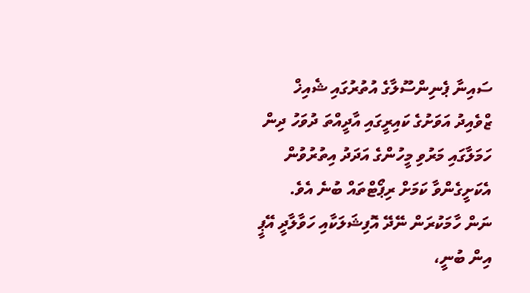ސައިނާ ޕެނިންސޫލާގެ އުތުރުގައި ޝެއިޚް ޒްވެއިދު އަވަށުގެ ކައިރީގައި އާދީއްތަ ދުވަހު ދިން ހަމަލާގައި މަރުވި މީހުންގެ އަދަދު އިތުރުވުން އެކަށީގެންވާ ކަމަށް ރިޕޯޓްތައް ބުނެ އެވެ.
ނަން ހާމަކުރަން ނޭދޭ އޮފިޝަލަކާއި ހަވާލާދީ އޭޕީ އިން ބުނީ،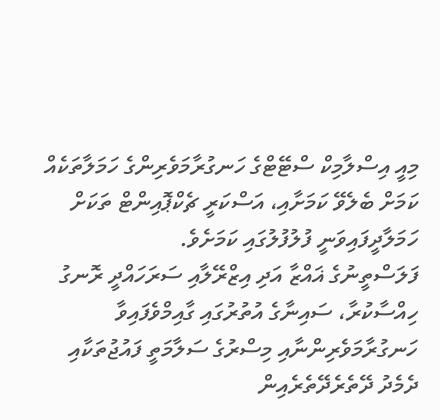މިއީ އިސްލާމިކް ސްޓޭޓްގެ ހަނގުރާމަވެރިންގެ ހަމަލާތަކެއް ކަމަށް ބެލެވޭ ކަމަށާއި، އަސްކަރީ ޗެކްޕޮއިންޓް ތަކަށް ހަމަލާދީފައިވަނީ ފުލުފުލުގައި ކަމަށެވެ.
ފަލަސްތީނުގެ ޣައްޒާ އަދި އިޒްރޭލާއި ސަރަހައްދީ ރޮނގު ހިއްސާކުރާ، ސައިނާގެ އުތުރުގައި ގާއިމްވެފައިވާ ހަނގުރާމަވެރިންނާއި މިސްރުގެ ސަލާމަތީ ފައުޖުތަކާއި ދެމެދު ދޭތެރެދޭތެރެއިން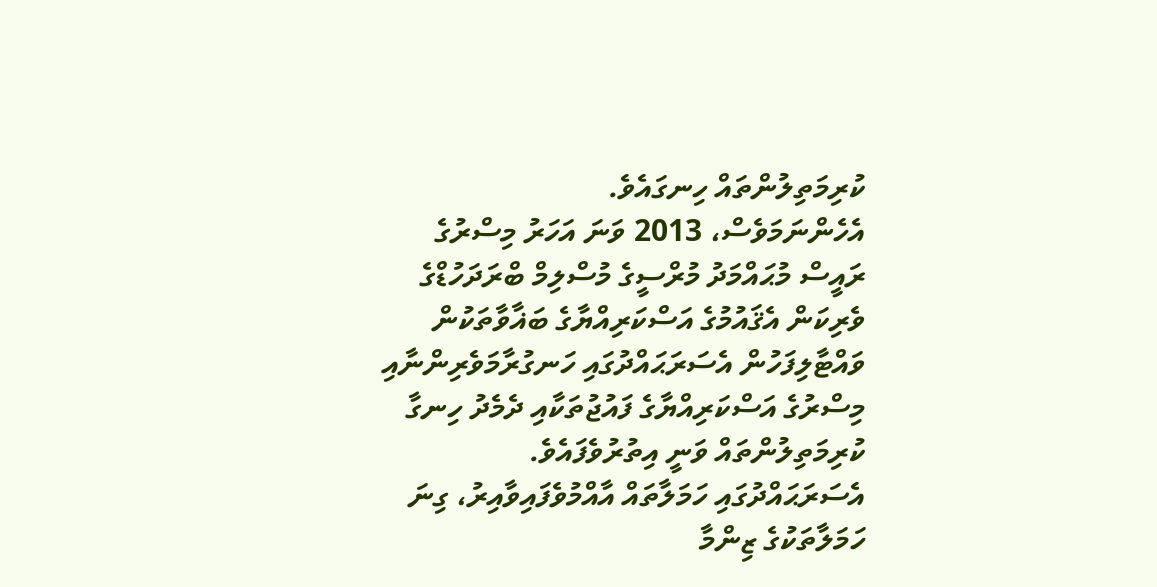ކުރިމަތިލުންތައް ހިނގައެވެ.
އެހެންނަމަވެސް، 2013 ވަނަ އަހަރު މިސްރުގެ ރައީސް މުޙައްމަދު މުރްސީގެ މުސްލިމް ބްރަދަހުޑްގެ ވެރިކަން އެޤައުމުގެ އަސްކަރިއްޔާގެ ބަޣާވާތަކުން ވައްޓާލިފަހުން އެސަރަޙައްދުގައި ހަނގުރާމަވެރިންނާއި މިސްރުގެ އަސްކަރިއްޔާގެ ފައުޖުތަކާއި ދެމެދު ހިނގާ ކުރިމަތިލުންތައް ވަނީ އިތުރުވެފައެވެ.
އެސަރަޙައްދުގައި ހަމަލާތައް އާއްމުވެފައިވާއިރު، ގިނަ ހަމަލާތަކުގެ ޒިންމާ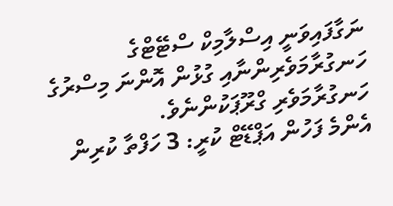ނަގާފައިވަނީ އިސްލާމިކް ސްޓޭޓްގެ ހަނގުރާމަވެރިންނާއި ގުޅުން އޮންނަ މިސްރުގެ ހަނގުރާމަވެރި ގްރޫޕަކުންނެވެ.
އެންމެ ފަހުން އަޕްޑޭޓް ކުރީ: 3 ހަފްތާ ކުރިން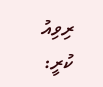ރިވިއު ކުރީ: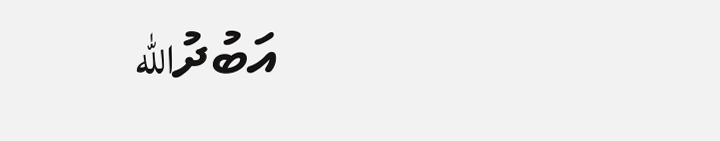އަބުދުالله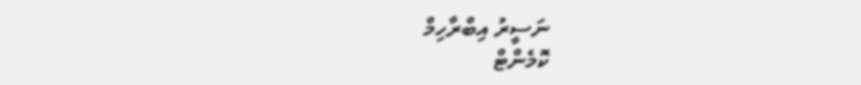ނަސީރު އިބްރާހިމް
ކޮމެންޓް